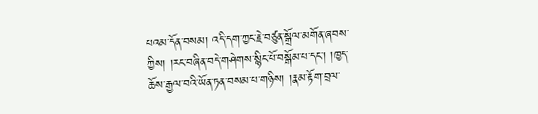པའམ་དོན་བསམ། འདི་དག་ཀྱང་རྗེ་བཙུན་སྒྲོལ་མགོན་ཞབས་ཀྱིས། །རང་བཞིན་བདེ་གཤེགས་སྙིང་པོ་བསྒོམ་པ་དང་། །ཁྱད་ཆོས་རྒྱལ་བའི་ཡོན་ཏན་བསམ་པ་གཉིས། །རྣམ་རྟོག་བྲལ་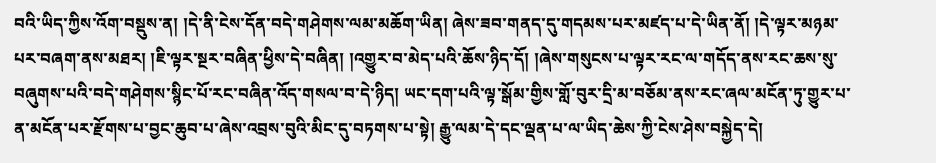བའི་ཡིད་ཀྱིས་འོག་བསྡུས་ན། །དེ་ནི་ངེས་དོན་བདེ་གཤེགས་ལམ་མཆོག་ཡིན། ཞེས་ཟབ་གནད་དུ་གདམས་པར་མཛད་པ་དེ་ཡིན་ནོ། །དེ་ལྟར་མཉམ་པར་བཞག་ནས་མཐར། །ཇི་ལྟར་སྔར་བཞིན་ཕྱིས་དེ་བཞིན། །འགྱུར་བ་མེད་པའི་ཆོས་ཉིད་དོ། །ཞེས་གསུངས་པ་ལྟར་རང་ལ་གདོད་ནས་རང་ཆས་སུ་བཞུགས་པའི་བདེ་གཤེགས་སྙིང་པོ་རང་བཞིན་འོད་གསལ་བ་དེ་ཉིད། ཡང་དག་པའི་ལྟ་སྒོམ་གྱིས་གློ་བུར་དྲི་མ་བཅོམ་ནས་རང་ཞལ་མངོན་ཏུ་གྱུར་པ་ན་མངོན་པར་རྫོགས་པ་བྱང་ཆུབ་པ་ཞེས་འབྲས་བུའི་མིང་དུ་བཏགས་པ་སྟེ། རྒྱུ་ལམ་དེ་དང་ལྡན་པ་ལ་ཡིད་ཆེས་ཀྱི་ངེས་ཤེས་བསྐྱེད་དེ།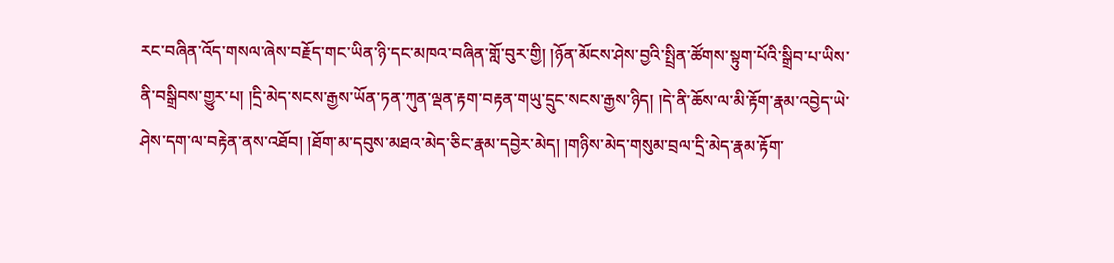རང་བཞིན་འོད་གསལ་ཞེས་བརྗོད་གང་ཡིན་ཉི་དང་མཁའ་བཞིན་གློ་བུར་གྱི། །ཉོན་མོངས་ཤེས་བྱའི་སྤྲིན་ཚོགས་སྟུག་པོའི་སྒྲིབ་པ་ཡིས་ནི་བསྒྲིབས་གྱུར་པ། །དྲི་མེད་སངས་རྒྱས་ཡོན་ཏན་ཀུན་ལྡན་རྟག་བརྟན་གཡུ་དྲུང་སངས་རྒྱས་ཉིད། །དེ་ནི་ཆོས་ལ་མི་རྟོག་རྣམ་འབྱེད་ཡེ་ཤེས་དག་ལ་བརྟེན་ནས་འཐོབ། །ཐོག་མ་དབུས་མཐའ་མེད་ཅིང་རྣམ་དབྱེར་མེད། །གཉིས་མེད་གསུམ་བྲལ་དྲི་མེད་རྣམ་རྟོག་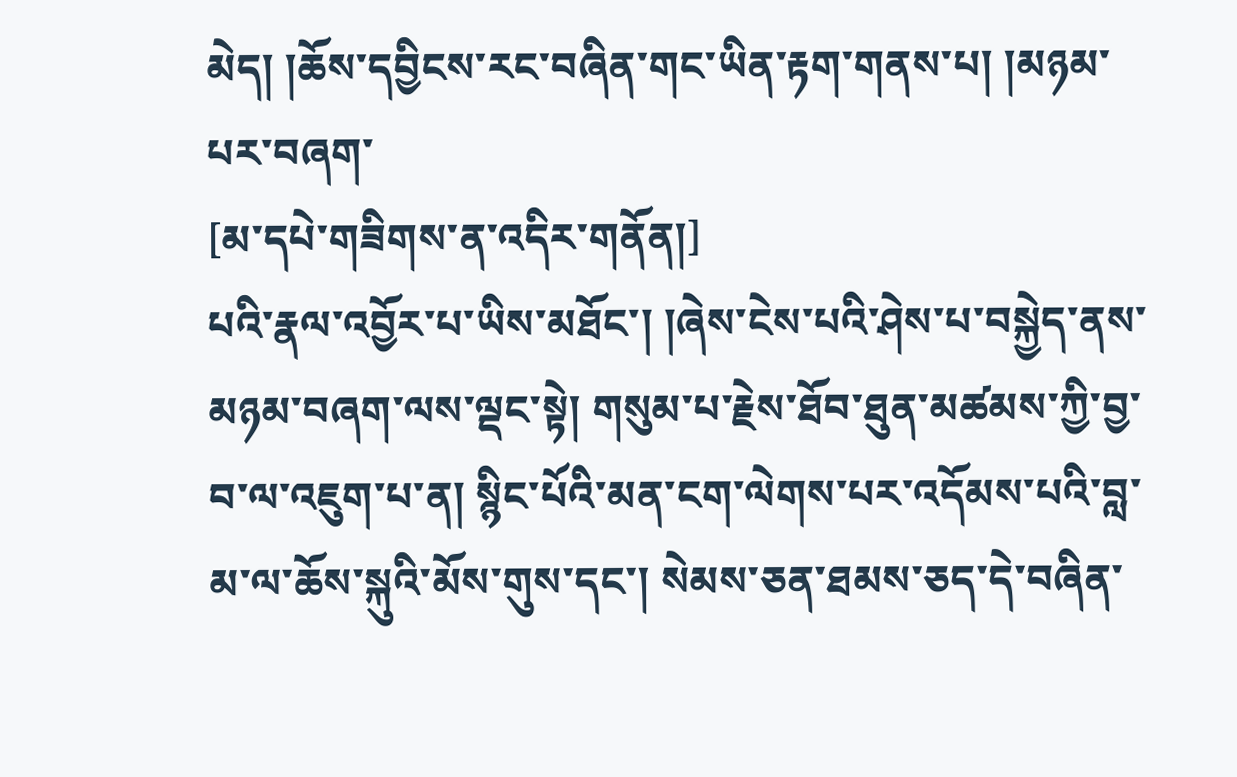མེད། །ཆོས་དབྱིངས་རང་བཞིན་གང་ཡིན་རྟག་གནས་པ། །མཉམ་པར་བཞག་
[མ་དཔེ་གཟིགས་ན་འདིར་གནོན།]
པའི་རྣལ་འབྱོར་པ་ཡིས་མཐོང་། །ཞེས་ངེས་པའི་ཤེས་པ་བསྐྱེད་ནས་མཉམ་བཞག་ལས་ལྡང་སྟེ། གསུམ་པ་རྗེས་ཐོབ་ཐུན་མཚམས་ཀྱི་བྱ་བ་ལ་འཇུག་པ་ན། སྙིང་པོའི་མན་ངག་ལེགས་པར་འདོམས་པའི་བླ་མ་ལ་ཆོས་སྐུའི་མོས་གུས་དང་། སེམས་ཅན་ཐམས་ཅད་དེ་བཞིན་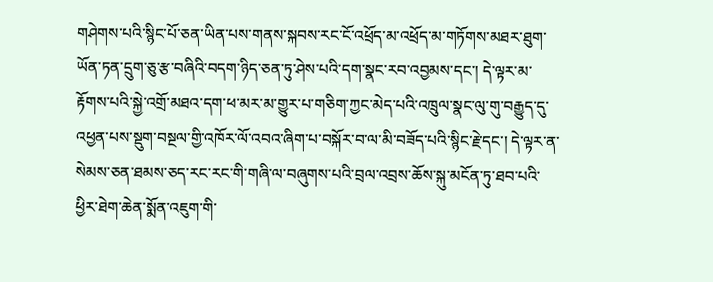གཤེགས་པའི་སྙིང་པོ་ཅན་ཡིན་པས་གནས་སྐབས་རང་ངོ་འཕྲོད་མ་འཕྲོད་མ་གཏོགས་མཐར་ཐུག་ཡོན་ཏན་དྲུག་ཅུ་རྩ་བཞིའི་བདག་ཉིད་ཅན་ཏུ་ཤེས་པའི་དག་སྣང་རབ་འབྱམས་དང་། དེ་ལྟར་མ་རྟོགས་པའི་སྐྱེ་འགྲོ་མཐའ་དག་ཕ་མར་མ་གྱུར་པ་གཅིག་ཀྱང་མེད་པའི་འཁྲུལ་སྣང་ལུ་གུ་བརྒྱུད་དུ་འཕྱན་པས་སྡུག་བསྔལ་གྱི་འཁོར་ལོ་འབའ་ཞིག་པ་བསྐོར་བ་ལ་མི་བཟོད་པའི་སྙིང་རྗེ་དང་། དེ་ལྟར་ན་སེམས་ཅན་ཐམས་ཅད་རང་རང་གི་གཞི་ལ་བཞུགས་པའི་བྲལ་འབྲས་ཆོས་སྐུ་མངོན་ཏུ་ཐབ་པའི་ཕྱིར་ཐེག་ཆེན་སྨོན་འཇུག་གི་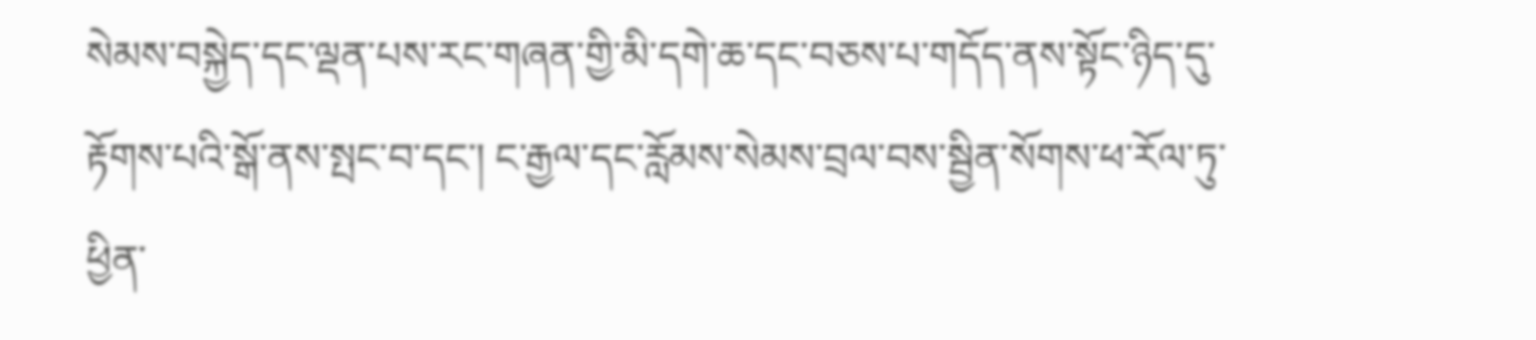སེམས་བསྐྱེད་དང་ལྡན་པས་རང་གཞན་གྱི་མི་དགེ་ཆ་དང་བཅས་པ་གདོད་ནས་སྟོང་ཉིད་དུ་རྟོགས་པའི་སྒོ་ནས་སྤང་བ་དང་། ང་རྒྱལ་དང་རློམས་སེམས་བྲལ་བས་སྦྱིན་སོགས་ཕ་རོལ་ཏུ་ཕྱིན་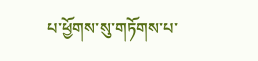པ་ཕྱོགས་སུ་གཏོགས་པ་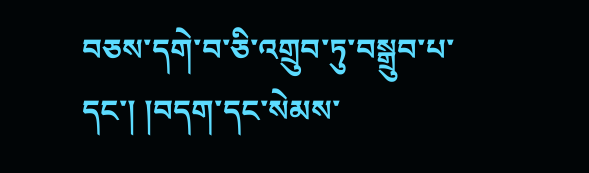བཅས་དགེ་བ་ཅི་འགྲུབ་ཏུ་བསྒྲུབ་པ་དང་། །བདག་དང་སེམས་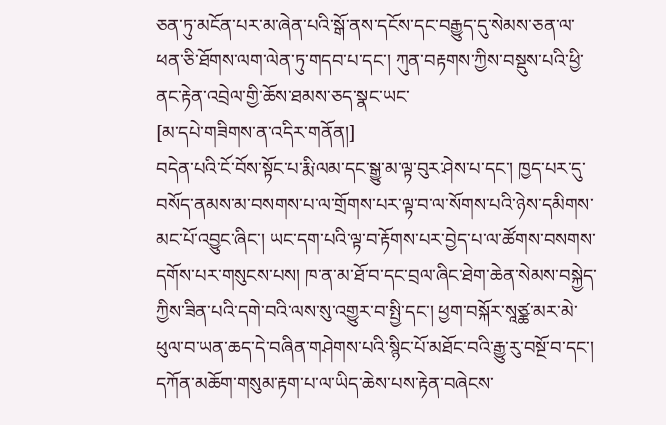ཅན་ཏུ་མངོན་པར་མ་ཞེན་པའི་སྒོ་ནས་དངོས་དང་བརྒྱུད་དུ་སེམས་ཅན་ལ་ཕན་ཅི་ཐོགས་ལག་ལེན་ཏུ་གདབ་པ་དང་། ཀུན་བརྟགས་ཀྱིས་བསྡུས་པའི་ཕྱི་ནང་རྟེན་འབྲེལ་གྱི་ཆོས་ཐམས་ཅད་སྣང་ཡང་
[མ་དཔེ་གཟིགས་ན་འདིར་གནོན།]
བདེན་པའི་ངོ་བོས་སྟོང་པ་རྨི་ལམ་དང་སྒྱུ་མ་ལྟ་བུར་ཤེས་པ་དང་། ཁྱད་པར་དུ་བསོད་ནམས་མ་བསགས་པ་ལ་གྲོགས་པར་ལྟ་བ་ལ་སོགས་པའི་ཉེས་དམིགས་མང་པོ་འབྱུང་ཞིང་། ཡང་དག་པའི་ལྟ་བ་རྟོགས་པར་བྱེད་པ་ལ་ཚོགས་བསགས་དགོས་པར་གསུངས་པས། ཁ་ན་མ་ཐོ་བ་དང་བྲལ་ཞིང་ཐེག་ཆེན་སེམས་བསྐྱེད་ཀྱིས་ཟིན་པའི་དགེ་བའི་ལས་སུ་འགྱུར་བ་སྤྱི་དང་། ཕྱག་བསྐོར་སཱཙྪ་མར་མེ་ཕུལ་བ་ཡན་ཆད་དེ་བཞིན་གཤེགས་པའི་སྙིང་པོ་མཐོང་བའི་རྒྱུ་རུ་བསྔོ་བ་དང་། དཀོན་མཆོག་གསུམ་རྟག་པ་ལ་ཡིད་ཆེས་པས་རྟེན་བཞེངས་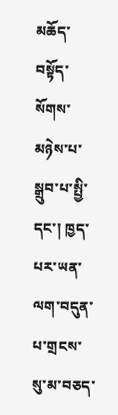མཆོད་བསྟོད་སོགས་མཉེས་པ་སྒྲུབ་པ་སྤྱི་དང་། ཁྱད་པར་ཡན་ལག་བདུན་པ་གྲངས་སུ་མ་བཅད་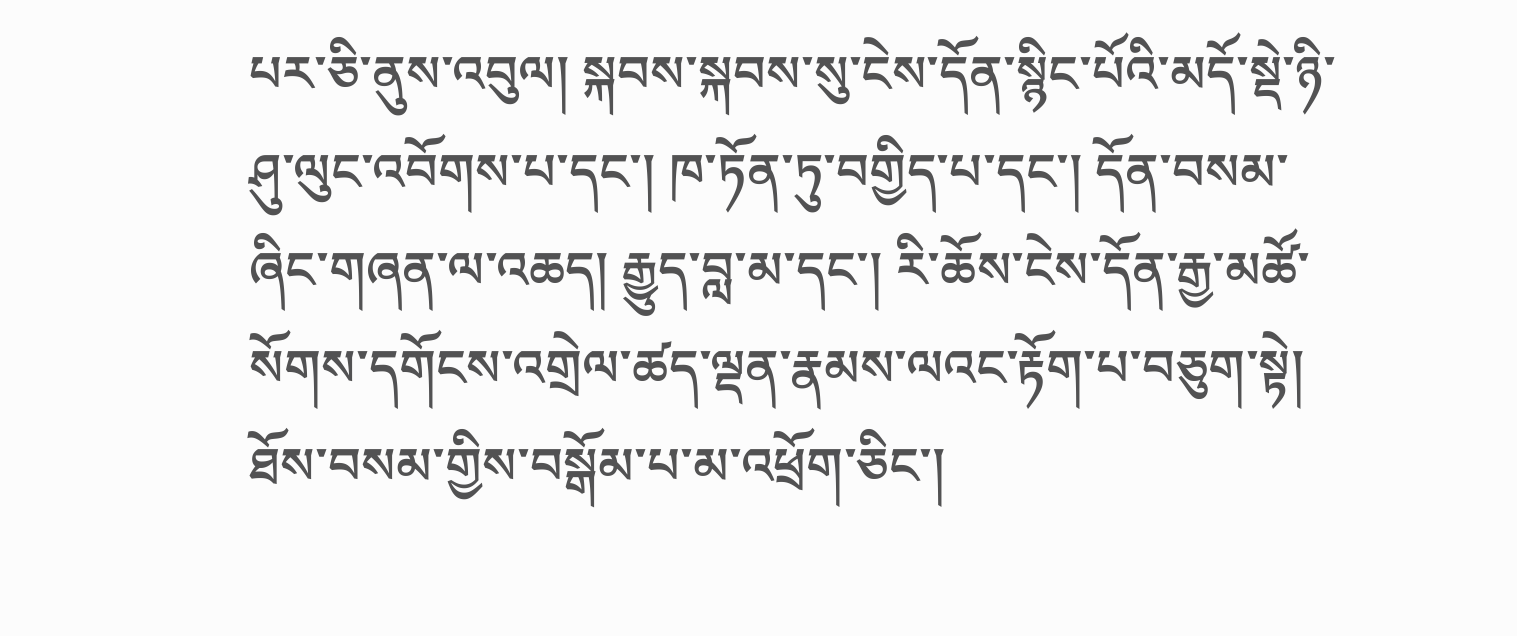པར་ཅི་ནུས་འབུལ། སྐབས་སྐབས་སུ་ངེས་དོན་སྙིང་པོའི་མདོ་སྡེ་ཉི་ཤུ་ལུང་འབོགས་པ་དང་། ཁ་ཏོན་ཏུ་བགྱིད་པ་དང་། དོན་བསམ་ཞིང་གཞན་ལ་འཆད། རྒྱུད་བླ་མ་དང་། རི་ཆོས་ངེས་དོན་རྒྱ་མཚོ་སོགས་དགོངས་འགྲེལ་ཚད་ལྡན་རྣམས་ལའང་རྟོག་པ་བཅུག་སྟེ། ཐོས་བསམ་གྱིས་བསྒོམ་པ་མ་འཕྲོག་ཅིང་།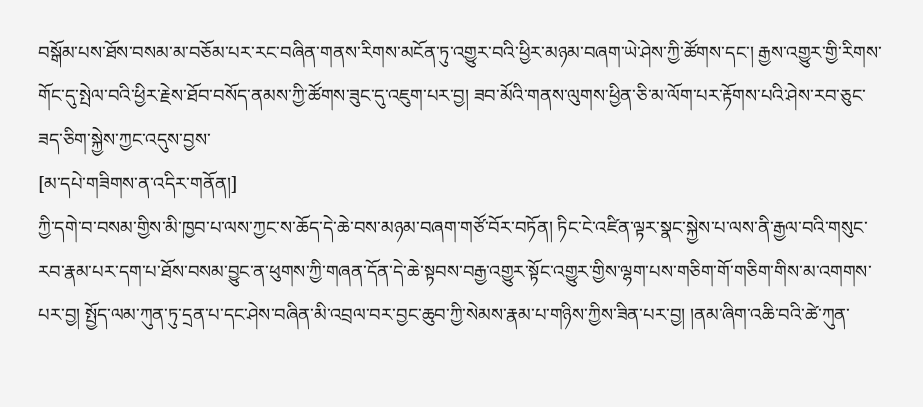བསྒོམ་པས་ཐོས་བསམ་མ་བཅོམ་པར་རང་བཞིན་གནས་རིགས་མངོན་ཏུ་འགྱུར་བའི་ཕྱིར་མཉམ་བཞག་ཡེ་ཤེས་ཀྱི་ཚོགས་དང་། རྒྱས་འགྱུར་གྱི་རིགས་གོང་དུ་སྤེལ་བའི་ཕྱིར་རྗེས་ཐོབ་བསོད་ནམས་ཀྱི་ཚོགས་ཟུང་དུ་འཇུག་པར་བྱ། ཟབ་མོའི་གནས་ལུགས་ཕྱིན་ཅི་མ་ལོག་པར་རྟོགས་པའི་ཤེས་རབ་ཅུང་ཟད་ཅིག་སྐྱེས་ཀྱང་འདུས་བྱས་
[མ་དཔེ་གཟིགས་ན་འདིར་གནོན།]
ཀྱི་དགེ་བ་བསམ་གྱིས་མི་ཁྱབ་པ་ལས་ཀྱང་ས་ཆོད་དེ་ཆེ་བས་མཉམ་བཞག་གཙོ་བོར་བཏོན། ཏིང་ངེ་འཛིན་ལྟར་སྣང་སྐྱེས་པ་ལས་ནི་རྒྱལ་བའི་གསུང་རབ་རྣམ་པར་དག་པ་ཐོས་བསམ་བྱུང་ན་ཕུགས་ཀྱི་གཞན་དོན་དེ་ཆེ་སྟབས་བརྒྱ་འགྱུར་སྟོང་འགྱུར་གྱིས་ལྷག་པས་གཅིག་གོ་གཅིག་གིས་མ་འགགས་པར་བྱ། སྤྱོད་ལམ་ཀུན་ཏུ་དྲན་པ་དང་ཤེས་བཞིན་མི་འབྲལ་བར་བྱང་ཆུབ་ཀྱི་སེམས་རྣམ་པ་གཉིས་ཀྱིས་ཟིན་པར་བྱ། །ནམ་ཞིག་འཆི་བའི་ཚེ་ཀུན་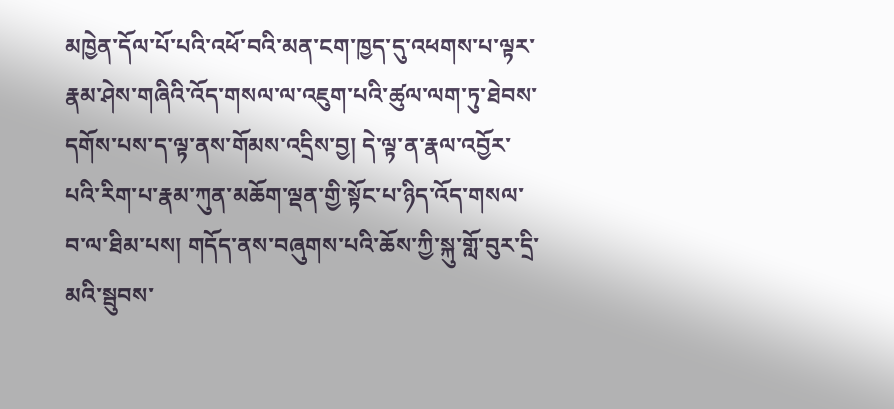མཁྱེན་དོལ་པོ་པའི་འཕོ་བའི་མན་ངག་ཁྱད་དུ་འཕགས་པ་ལྟར་རྣམ་ཤེས་གཞིའི་འོད་གསལ་ལ་འཇུག་པའི་ཚུལ་ལག་ཏུ་ཐེབས་དགོས་པས་ད་ལྟ་ནས་གོམས་འདྲིས་བྱ། དེ་ལྟ་ན་རྣལ་འབྱོར་པའི་རིག་པ་རྣམ་ཀུན་མཆོག་ལྡན་གྱི་སྟོང་པ་ཉིད་འོད་གསལ་བ་ལ་ཐིམ་པས། གདོད་ནས་བཞུགས་པའི་ཆོས་ཀྱི་སྐུ་གློ་བུར་དྲི་མའི་སྦུབས་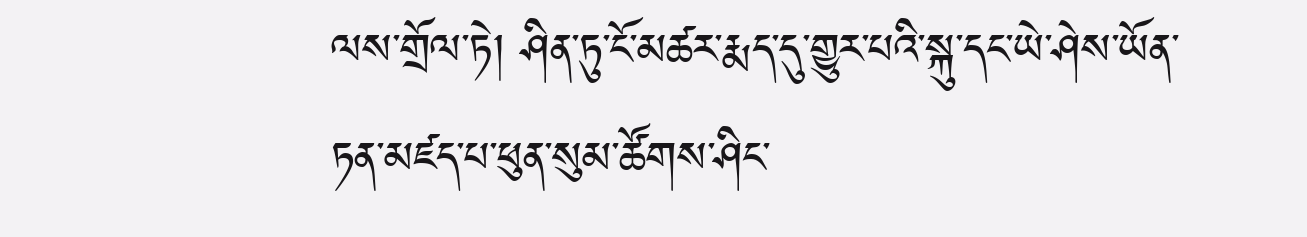ལས་གྲོལ་ཏེ། ཤིན་ཏུ་ངོ་མཚར་རྨད་དུ་གྱུར་པའི་སྐུ་དང་ཡེ་ཤེས་ཡོན་ཏན་མཛད་པ་ཕུན་སུམ་ཚོགས་ཤིང་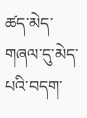ཚད་མེད་གཞལ་དུ་མེད་པའི་བདག་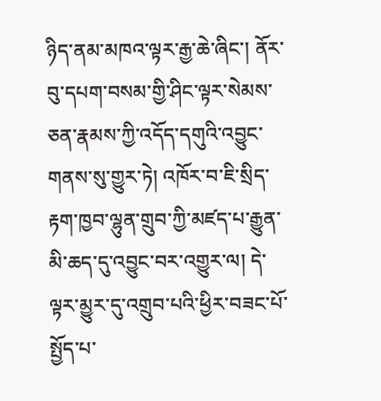ཉིད་ནམ་མཁའ་ལྟར་རྒྱ་ཆེ་ཞིང་། ནོར་བུ་དཔག་བསམ་གྱི་ཤིང་ལྟར་སེམས་ཅན་རྣམས་ཀྱི་འདོད་དགུའི་འབྱུང་གནས་སུ་གྱུར་ཏེ། འཁོར་བ་ཇི་སྲིད་རྟག་ཁྱབ་ལྷུན་གྲུབ་ཀྱི་མཛད་པ་རྒྱུན་མི་ཆད་དུ་འབྱུང་བར་འགྱུར་ལ། དེ་ལྟར་མྱུར་དུ་འགྲུབ་པའི་ཕྱིར་བཟང་པོ་སྤྱོད་པ་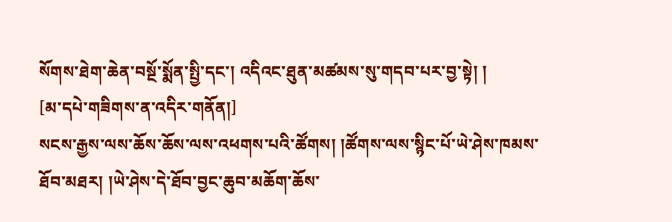སོགས་ཐེག་ཆེན་བསྔོ་སྨོན་སྤྱི་དང་། འདིའང་ཐུན་མཚམས་སུ་གདབ་པར་བྱ་སྟེ། །
[མ་དཔེ་གཟིགས་ན་འདིར་གནོན།]
སངས་རྒྱས་ལས་ཆོས་ཆོས་ལས་འཕགས་པའི་ཚོགས། །ཚོགས་ལས་སྙིང་པོ་ཡེ་ཤེས་ཁམས་ཐོབ་མཐར། །ཡེ་ཤེས་དེ་ཐོབ་བྱང་ཆུབ་མཆོག་ཆོས་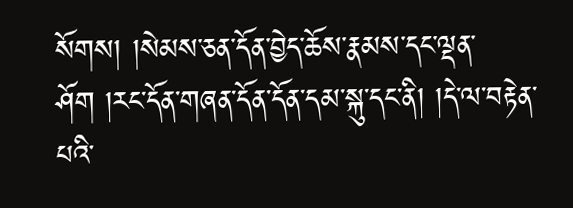སོགས། །སེམས་ཅན་དོན་བྱེད་ཆོས་རྣམས་དང་ལྡན་ཤོག །རང་དོན་གཞན་དོན་དོན་དམ་སྐུ་དང་ནི། །དེ་ལ་བརྟེན་པའི་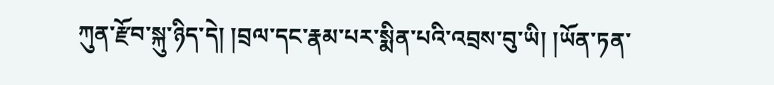ཀུན་རྫོབ་སྐུ་ཉིད་དེ། །བྲལ་དང་རྣམ་པར་སྨིན་པའི་འབྲས་བུ་ཡི། །ཡོན་ཏན་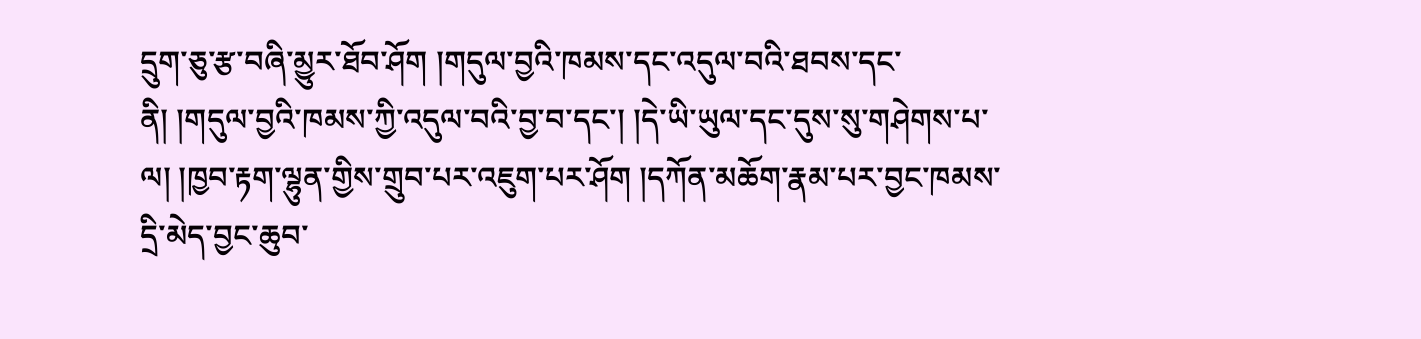དྲུག་ཅུ་རྩ་བཞི་མྱུར་ཐོབ་ཤོག །གདུལ་བྱའི་ཁམས་དང་འདུལ་བའི་ཐབས་དང་ནི། །གདུལ་བྱའི་ཁམས་ཀྱི་འདུལ་བའི་བྱ་བ་དང་། །དེ་ཡི་ཡུལ་དང་དུས་སུ་གཤེགས་པ་ལ། །ཁྱབ་རྟག་ལྷུན་གྱིས་གྲུབ་པར་འཇུག་པར་ཤོག །དཀོན་མཆོག་རྣམ་པར་བྱང་ཁམས་དྲི་མེད་བྱང་ཆུབ་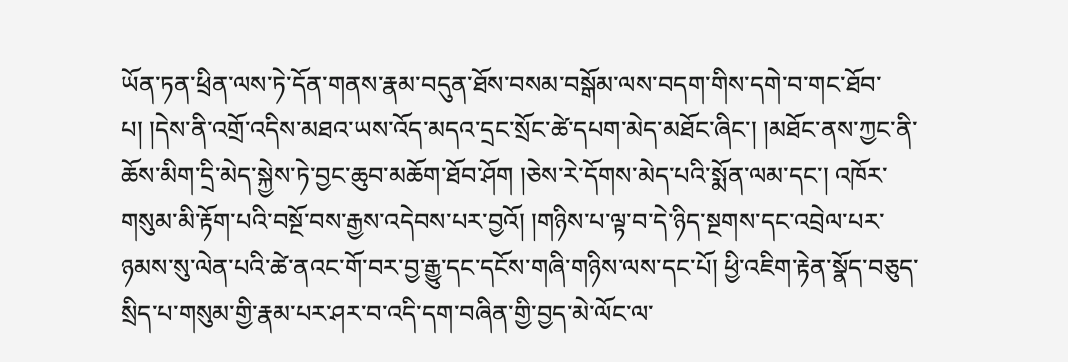ཡོན་ཏན་ཕྲིན་ལས་ཏེ་དོན་གནས་རྣམ་བདུན་ཐོས་བསམ་བསྒོམ་ལས་བདག་གིས་དགེ་བ་གང་ཐོབ་པ། །དེས་ནི་འགྲོ་འདིས་མཐའ་ཡས་འོད་མདའ་དྲང་སྲོང་ཚེ་དཔག་མེད་མཐོང་ཞིང་། །མཐོང་ནས་ཀྱང་ནི་ཆོས་མིག་དྲི་མེད་སྐྱེས་ཏེ་བྱང་ཆུབ་མཆོག་ཐོབ་ཤོག །ཅེས་རེ་དོགས་མེད་པའི་སྨོན་ལམ་དང་། འཁོར་གསུམ་མི་རྟོག་པའི་བསྔོ་བས་རྒྱས་འདེབས་པར་བྱའོ། །གཉིས་པ་ལྟ་བ་དེ་ཉིད་སྔགས་དང་འབྲེལ་པར་ཉམས་སུ་ལེན་པའི་ཚེ་ནའང་གོ་བར་བྱ་རྒྱུ་དང་དངོས་གཞི་གཉིས་ལས་དང་པོ། ཕྱི་འཇིག་རྟེན་སྣོད་བཅུད་སྲིད་པ་གསུམ་གྱི་རྣམ་པར་ཤར་བ་འདི་དག་བཞིན་གྱི་བྱད་མེ་ལོང་ལ་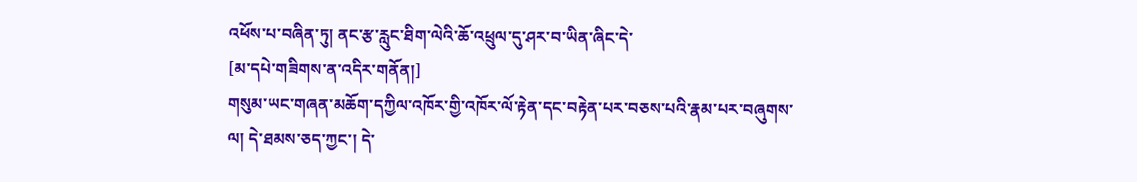འཕོས་པ་བཞིན་ཏུ། ནང་རྩ་རླུང་ཐིག་ལེའི་ཆོ་འཕྲུལ་དུ་ཤར་བ་ཡིན་ཞིང་དེ་
[མ་དཔེ་གཟིགས་ན་འདིར་གནོན།]
གསུམ་ཡང་གཞན་མཆོག་དཀྱིལ་འཁོར་གྱི་འཁོར་ལོ་རྟེན་དང་བརྟེན་པར་བཅས་པའི་རྣམ་པར་བཞུགས་ལ། དེ་ཐམས་ཅད་ཀྱང་། དེ་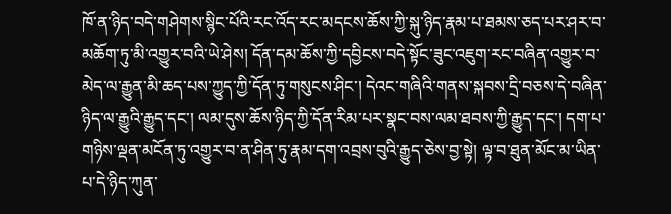ཁོ་ན་ཉིད་བདེ་གཤེགས་སྙིང་པོའི་རང་འོད་རང་མདངས་ཆོས་ཀྱི་སྐུ་ཉིད་རྣམ་པ་ཐམས་ཅད་པར་ཤར་བ་མཆོག་ཏུ་མི་འགྱུར་བའི་ཡེ་ཤེས། དོན་དམ་ཆོས་ཀྱི་དབྱིངས་བདེ་སྟོང་ཟུང་འཇུག་རང་བཞིན་འགྱུར་བ་མེད་ལ་རྒྱུན་མི་ཆད་པས་ཀྱུད་ཀྱི་དོན་ཏུ་གསུངས་ཤིང་། དེའང་གཞིའི་གནས་སྐབས་དྲི་བཅས་དེ་བཞིན་ཉིད་ལ་རྒྱུའི་རྒྱུད་དང་། ལམ་དུས་ཆོས་ཉིད་ཀྱི་དོན་རིམ་པར་སྣང་བས་ལམ་ཐབས་ཀྱི་རྒྱུད་དང་། དག་པ་གཉིས་ལྡན་མངོན་ཏུ་འགྱུར་བ་ན་ཤིན་ཏུ་རྣམ་དག་འབྲས་བུའི་རྒྱུད་ཅེས་བྱ་སྟེ། ལྟ་བ་ཐུན་མོང་མ་ཡིན་པ་དེ་ཉིད་ཀུན་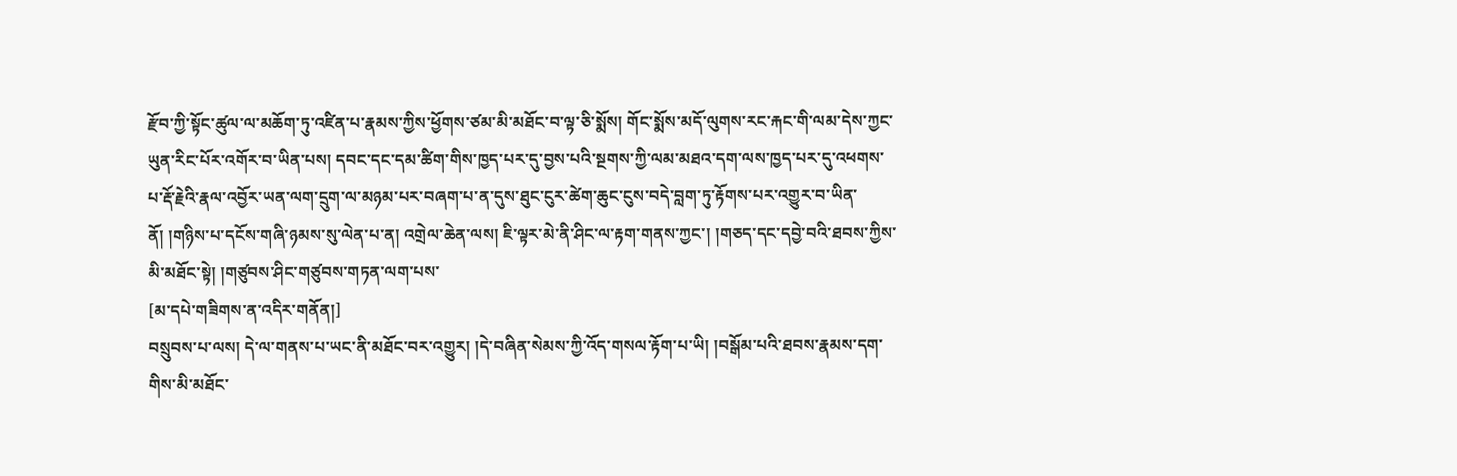རྫོབ་ཀྱི་སྟོང་ཚུལ་ལ་མཆོག་ཏུ་འཛིན་པ་རྣམས་ཀྱིས་ཕྱོགས་ཙམ་མི་མཐོང་བ་ལྟ་ཅི་སྨོས། གོང་སྨོས་མདོ་ལུགས་རང་རྐང་གི་ལམ་དེས་ཀྱང་ཡུན་རིང་པོར་འགོར་བ་ཡིན་པས། དབང་དང་དམ་ཚིག་གིས་ཁྱད་པར་དུ་བྱས་པའི་སྔགས་ཀྱི་ལམ་མཐའ་དག་ལས་ཁྱད་པར་དུ་འཕགས་པ་རྡོ་རྗེའི་རྣལ་འབྱོར་ཡན་ལག་དྲུག་ལ་མཉམ་པར་བཞག་པ་ན་དུས་ཐུང་ངུར་ཚེག་ཆུང་ངུས་བདེ་བླག་ཏུ་རྟོགས་པར་འགྱུར་བ་ཡིན་ནོ། །གཉིས་པ་དངོས་གཞི་ཉམས་སུ་ལེན་པ་ན། འགྲེལ་ཆེན་ལས། ཇི་ལྟར་མེ་ནི་ཤིང་ལ་རྟག་གནས་ཀྱང་། །གཅད་དང་དབྱེ་བའི་ཐབས་ཀྱིས་མི་མཐོང་སྟེ། །གཙུབས་ཤིང་གཙུབས་གཏན་ལག་པས་
[མ་དཔེ་གཟིགས་ན་འདིར་གནོན།]
བསྲུབས་པ་ལས། དེ་ལ་གནས་པ་ཡང་ནི་མཐོང་བར་འགྱུར། །དེ་བཞིན་སེམས་ཀྱི་འོད་གསལ་རྟོག་པ་ཡི། །བསྒོམ་པའི་ཐབས་རྣམས་དག་གིས་མི་མཐོང་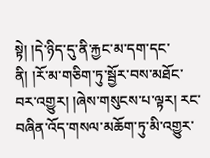སྟེ། །དེ་ཉིད་དུ་ནི་རྐྱང་མ་དག་དང་ནི། །རོ་མ་གཅིག་ཏུ་སྦྱོར་བས་མཐོང་བར་འགྱུར། །ཞེས་གསུངས་པ་ལྟར། རང་བཞིན་འོད་གསལ་མཆོག་ཏུ་མི་འགྱུར་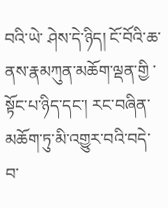བའི་ཡེ་ ཤེས་དེ་ཉིད། ངོ་བོའི་ཆ་ནས་རྣམཀུན་མཆོག་ལྡན་གྱི ་སྟོང་པ་ཉིད་དང་། རང་བཞིན་མཆོག་ཏུ་མི་འགྱུར་བའི་བདེ་བ་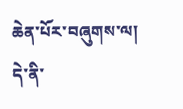ཆེན་པོར་བཞུགས་ལ། དེ་ནི་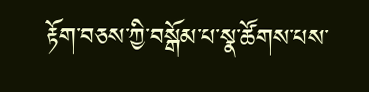རྟོག་བཅས་ཀྱི་བསྒོམ་པ་སྣ་ཚོགས་པས་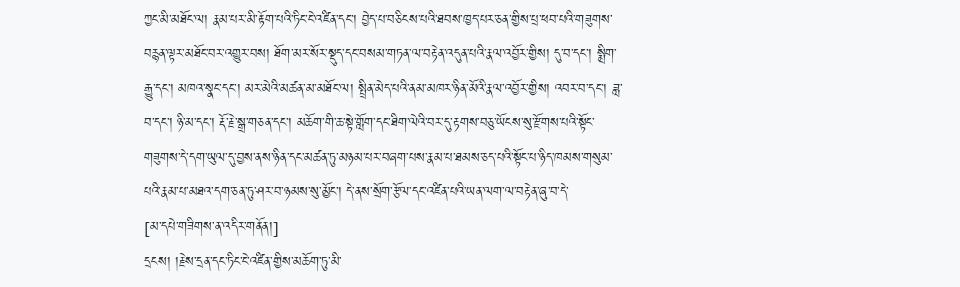ཀྱང་མི་མཐོང་ལ། རྣམ་པར་མི་རྟོག་པའི་ཏིང་ངེ་འཛིན་དང་། བྱེད་པ་བཅིངས་པའི་ཐབས་ཁྱད་པར་ཅན་གྱིས་པྲ་ཕབ་པའི་གཟུགས་བརྙན་ལྟར་མཐོང་བར་འགྱུར་བས། ཐོག་མར་སོར་སྡུད་དང་བསམ་གཏན་ལ་བརྟེན་འདུན་པའི་རྣལ་འབྱོར་གྱིས། དུ་བ་དང་། སྨྲིག་རྒྱུ་དང་། མཁའ་སྣང་དང་། མར་མེའི་མཚན་མ་མཐོང་ལ། སྤྲིན་མེད་པའི་ནམ་མཁར་ཉིན་མོའི་རྣལ་འབྱོར་གྱིས། འབར་བ་དང་། ཟླ་བ་དང་། ཉི་མ་དང་། རྡོ་རྗེ་སྒྲ་གཅན་དང་། མཆོག་གི་ཆ་སྟེ་གློག་དང་ཐིག་ལེའི་བར་དུ་རྟགས་བཅུ་ཡོངས་སུ་རྫོགས་པའི་སྟོང་གཟུགས་དེ་དག་ཡུལ་དུ་བྱས་ནས་ཉིན་དང་མཚན་ཏུ་མཉམ་པར་བཞག་པས་རྣམ་པ་ཐམས་ཅད་པའི་སྟོང་པ་ཉིད་ཁམས་གསུམ་པའི་རྣམ་པ་མཐའ་དག་ཅན་ཏུ་ཤར་བ་ཉམས་སུ་མྱོང་། དེ་ནས་སྲོག་རྩོལ་དང་འཛིན་པའི་ཡན་ལག་ལ་བརྟེན་ཞུ་བ་དེ་
[མ་དཔེ་གཟིགས་ན་འདིར་གནོན།]
དྲངས། །རྗེས་དྲན་དང་ཏིང་ངེ་འཛིན་གྱིས་མཆོག་ཏུ་མི་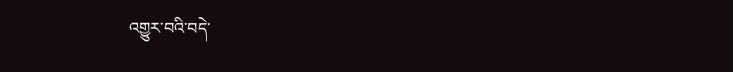འགྱུར་བའི་བདེ་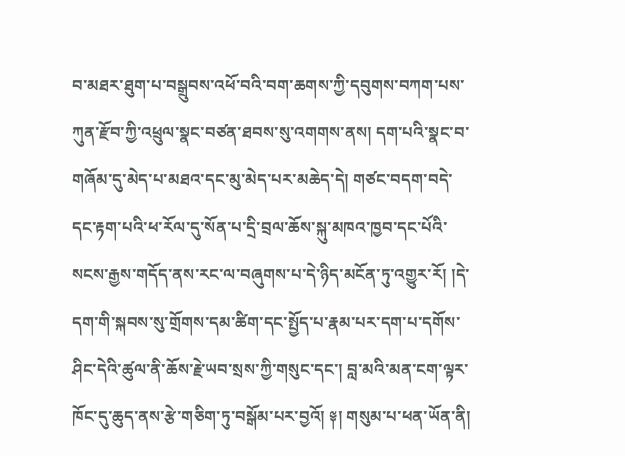བ་མཐར་ཐུག་པ་བསྒྲུབས་འཕོ་བའི་བག་ཆགས་ཀྱི་དབུགས་བཀག་པས་ཀུན་རྫོབ་ཀྱི་འཕྲུལ་སྣང་བཙན་ཐབས་སུ་འགགས་ནས། དག་པའི་སྣང་བ་གཞོམ་དུ་མེད་པ་མཐའ་དང་མུ་མེད་པར་མཆེད་དེ། གཙང་བདག་བདེ་དང་རྟག་པའི་ཕ་རོལ་དུ་སོན་པ་དྲི་བྲལ་ཆོས་སྐུ་མཁའ་ཁྱབ་དང་པོའི་སངས་རྒྱས་གདོད་ནས་རང་ལ་བཞུགས་པ་དེ་ཉིད་མངོན་ཏུ་འགྱུར་རོ། །དེ་དག་གི་སྐབས་སུ་གྲོགས་དམ་ཚིག་དང་སྤྱོད་པ་རྣམ་པར་དག་པ་དགོས་ཤིང་དེའི་ཚུལ་ནི་ཆོས་རྗེ་ཡབ་སྲས་ཀྱི་གསུང་དང་། བླ་མའི་མན་ངག་ལྟར་ཁོང་དུ་ཆུད་ནས་རྩེ་གཅིག་ཏུ་བསྒོམ་པར་བྱའོ། ༈། གསུམ་པ་ཕན་ཡོན་ནི།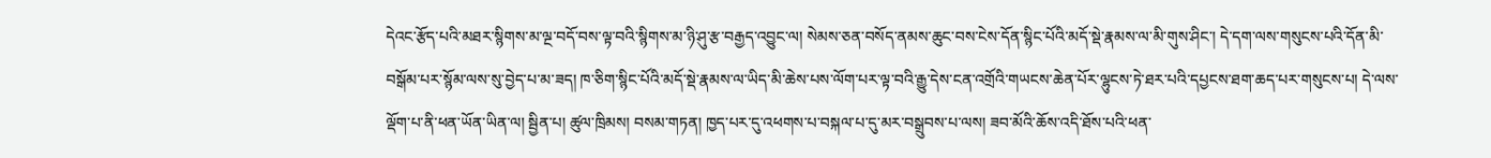དེའང་རྩོད་པའི་མཐར་སྙིགས་མ་ལྔ་བདོ་བས་ལྟ་བའི་སྙིགས་མ་ཉི་ཤུ་རྩ་བརྒྱད་འབྱུང་ལ། སེམས་ཅན་བསོད་ནམས་ཆུང་བས་ངེས་དོན་སྙིང་པོའི་མདོ་སྡེ་རྣམས་ལ་མི་གུས་ཤིང་། དེ་དག་ལས་གསུངས་པའི་དོན་མི་བསྒོམ་པར་སྙོམ་ལས་སུ་བྱེད་པ་མ་ཟད། ཁ་ཅིག་སྙིང་པོའི་མདོ་སྡེ་རྣམས་ལ་ཡིད་མི་ཆེས་པས་ལོག་པར་ལྟ་བའི་རྒྱུ་དེས་ངན་འགྲོའི་གཡངས་ཆེན་པོར་ལྷུངས་ཏེ་ཐར་པའི་དཔྱངས་ཐག་ཆད་པར་གསུངས་པ། དེ་ལས་ལྡོག་པ་ནི་ཕན་ཡོན་ཡིན་ལ། སྦྱིན་པ། ཚུལ་ཁྲིམས། བསམ་གཏན། ཁྱད་པར་དུ་འཕགས་པ་བསྐལ་པ་དུ་མར་བསྒྲུབས་པ་ལས། ཟབ་མོའི་ཆོས་འདི་ཐོས་པའི་ཕན་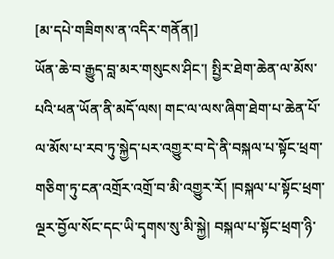[མ་དཔེ་གཟིགས་ན་འདིར་གནོན།]
ཡོན་ཆེ་བ་རྒྱུད་བླ་མར་གསུངས་ཤིང་། སྤྱིར་ཐེག་ཆེན་ལ་མོས་པའི་ཕན་ཡོན་ནི་མདོ་ལས། གང་ལ་ལས་ཞིག་ཐེག་པ་ཆེན་པོ་ལ་མོས་པ་རབ་ཏུ་སྐྱེད་པར་འགྱུར་བ་དེ་ནི་བསྐལ་པ་སྟོང་ཕྲག་གཅིག་ཏུ་ངན་འགྲོར་འགྲོ་བ་མི་འགྱུར་རོ། །བསྐལ་པ་སྟོང་ཕྲག་ལྔར་བྱོལ་སོང་དང་ཡི་དྭགས་སུ་མི་སྐྱེ། བསྐལ་པ་སྟོང་ཕྲག་ཉི་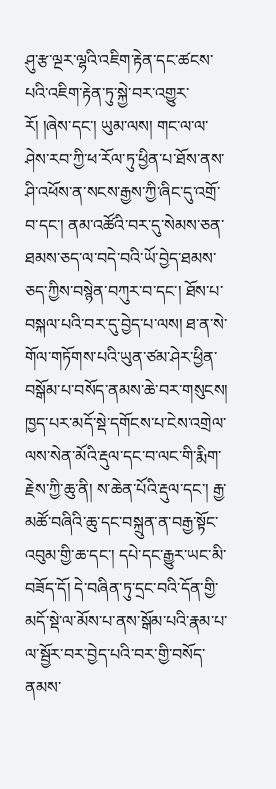ཤུ་རྩ་ལྔར་ལྷའི་འཇིག་རྟེན་དང་ཚངས་པའི་འཇིག་རྟེན་ཏུ་སྐྱེ་བར་འགྱུར་རོ། །ཞེས་དང་། ཡུམ་ལས། གང་ལ་ལ་ཤེས་རབ་ཀྱི་ཕ་རོལ་ཏུ་ཕྱིན་པ་ཐོས་ནས་ཤི་འཕོས་ན་སངས་རྒྱས་ཀྱི་ཞིང་དུ་འགྲོ་བ་དང་། ནམ་འཚོའི་བར་དུ་སེམས་ཅན་ཐམས་ཅད་ལ་བདེ་བའི་ཡོ་བྱེད་ཐམས་ཅད་ཀྱིས་བསྙེན་བཀུར་བ་དང་། ཐོས་པ་བསྐལ་པའི་བར་དུ་བྱེད་པ་ལས། ཐ་ན་སེ་གོལ་གཏོགས་པའི་ཡུན་ཙམ་ཤེར་ཕྱིན་བསྒོམ་པ་བསོད་ནམས་ཆེ་བར་གསུངས། ཁྱད་པར་མདོ་སྡེ་དགོངས་པ་ངེས་འགྲེལ་ལས་སེན་མོའི་རྡུལ་དང་བ་ལང་གི་རྨིག་རྗེས་ཀྱི་ཆུ་ནི། ས་ཆེན་པོའི་རྡུལ་དང་། རྒྱ་མཚོ་བཞིའི་ཆུ་དང་བསྐྲུན་ན་བརྒྱ་སྟོང་འབུམ་གྱི་ཆ་དང་། དཔེ་དང་རྒྱུར་ཡང་མི་བཟོད་དོ། དེ་བཞིན་ཏུ་དྲང་བའི་དོན་གྱི་མདོ་སྡེ་ལ་མོས་པ་ནས་སྒོམ་པའི་རྣམ་པ་ལ་སྦྱོར་བར་བྱེད་པའི་བར་གྱི་བསོད་ནམས་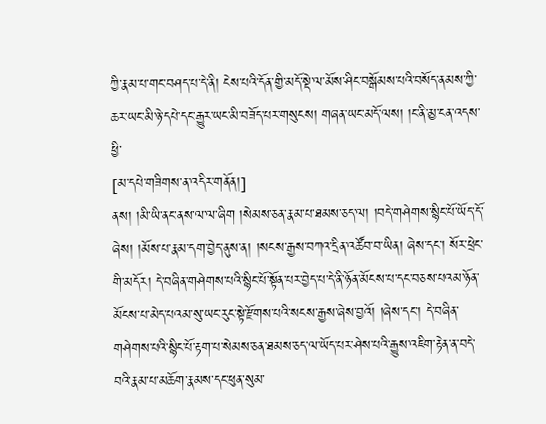ཀྱི་རྣམ་པ་གང་བཤད་པ་དེ་ནི། ངེས་པའི་དོན་གྱི་མདོ་སྡེ་ལ་མོས་ཤིང་བསྒོམས་པའི་བསོད་ནམས་ཀྱི་ཆར་ཡང་མི་ཉེ་དཔེ་དང་རྒྱུར་ཡང་མི་བཟོད་པར་གསུངས། གཞན་ཡང་མདོ་ལས། །ང་ནི་མྱ་ངན་འདས་ཕྱི་
[མ་དཔེ་གཟིགས་ན་འདིར་གནོན།]
ནས། །མི་ཡི་ནང་ནས་ལ་ལ་ཞིག །སེམས་ཅན་རྣམ་པ་ཐམས་ཅད་ལ། །བདེ་གཤེགས་སྙིང་པོ་ཡོད་དོ་ཞེས། །མོས་པ་རྣམ་དག་བྱེད་ནུས་ན། །སངས་རྒྱས་བཀའ་དྲིན་འཚོབ་བ་ཡིན། ཞེས་དང་། སོར་ཕྲེང་གི་མདོར། དེ་བཞིན་གཤེགས་པའི་སྙིང་པོ་སྟོན་པར་བྱེད་པ་དེ་ནི་ཉོན་མོངས་པ་དང་བཅས་པའམ་ཉོན་མོངས་པ་མེད་པའམ་སུ་ཡང་རུང་སྟེ་རྫོགས་པའི་སངས་རྒྱས་ཞེས་བྱའོ། །ཞེས་དང་། དེ་བཞིན་གཤེགས་པའི་སྙིང་པོ་རྟག་པ་སེམས་ཅན་ཐམས་ཅད་ལ་ཡོད་པར་ཤེས་པའི་རྒྱུས་འཇིག་རྟེན་ན་བདེ་བའི་རྣམ་པ་མཆོག་རྣམས་དང་ཕུན་སུམ་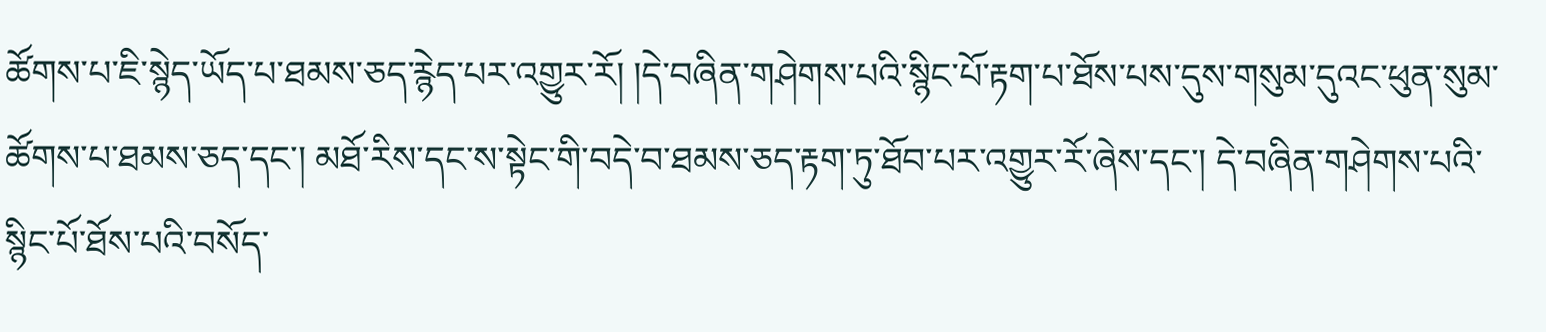ཚོགས་པ་ཇི་སྙེད་ཡོད་པ་ཐམས་ཅད་རྙེད་པར་འགྱུར་རོ། །དེ་བཞིན་གཤེགས་པའི་སྙིང་པོ་རྟག་པ་ཐོས་པས་དུས་གསུམ་དུའང་ཕུན་སུམ་ཚོགས་པ་ཐམས་ཅད་དང་། མཐོ་རིས་དང་ས་སྟེང་གི་བདེ་བ་ཐམས་ཅད་རྟག་ཏུ་ཐོབ་པར་འགྱུར་རོ་ཞེས་དང་། དེ་བཞིན་གཤེགས་པའི་སྙིང་པོ་ཐོས་པའི་བསོད་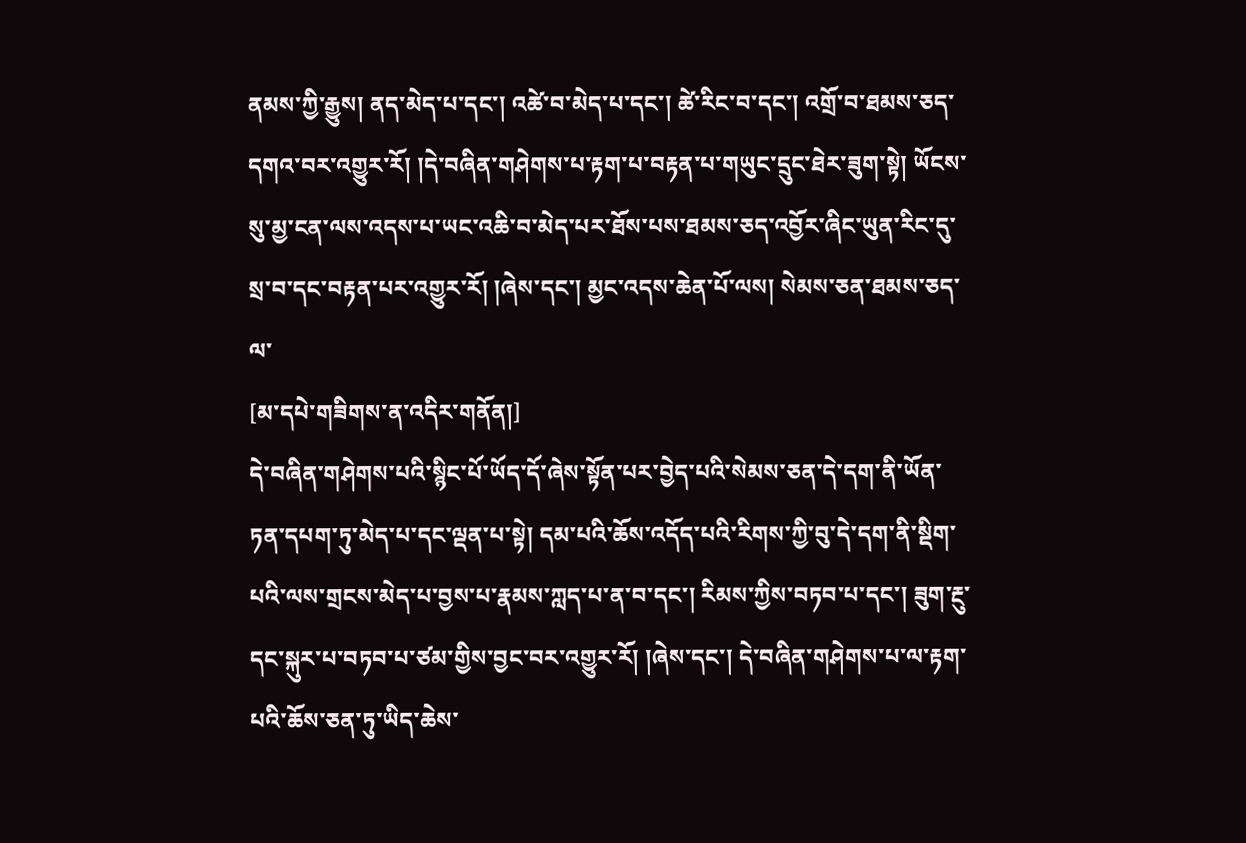ནམས་ཀྱི་རྒྱུས། ནད་མེད་པ་དང་། འཚེ་བ་མེད་པ་དང་། ཚེ་རིང་བ་དང་། འགྲོ་བ་ཐམས་ཅད་དགའ་བར་འགྱུར་རོ། །དེ་བཞིན་གཤེགས་པ་རྟག་པ་བརྟན་པ་གཡུང་དྲུང་ཐེར་ཟུག་སྟེ། ཡོངས་སུ་མྱ་ངན་ལས་འདས་པ་ཡང་འཆི་བ་མེད་པར་ཐོས་པས་ཐམས་ཅད་འབྱོར་ཞིང་ཡུན་རིང་དུ་སྲ་བ་དང་བརྟན་པར་འགྱུར་རོ། །ཞེས་དང་། མྱང་འདས་ཆེན་པོ་ལས། སེམས་ཅན་ཐམས་ཅད་ལ་
[མ་དཔེ་གཟིགས་ན་འདིར་གནོན།]
དེ་བཞིན་གཤེགས་པའི་སྙིང་པོ་ཡོད་དོ་ཞེས་སྟོན་པར་བྱེད་པའི་སེམས་ཅན་དེ་དག་ནི་ཡོན་ཏན་དཔག་ཏུ་མེད་པ་དང་ལྡན་པ་སྟེ། དམ་པའི་ཆོས་འདོད་པའི་རིགས་ཀྱི་བུ་དེ་དག་ནི་སྡིག་པའི་ལས་གྲངས་མེད་པ་བྱས་པ་རྣམས་ཀླད་པ་ན་བ་དང་། རིམས་ཀྱིས་བཏབ་པ་དང་། ཟུག་རྔུ་དང་སྐུར་པ་བཏབ་པ་ཙམ་གྱིས་བྱང་བར་འགྱུར་རོ། །ཞེས་དང་། དེ་བཞིན་གཤེགས་པ་ལ་རྟག་པའི་ཆོས་ཅན་ཏུ་ཡིད་ཆེས་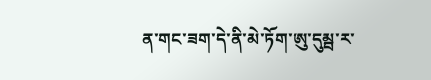ན་གང་ཟག་དེ་ནི་མེ་ཏོག་ཨུ་དུམྦ་ར་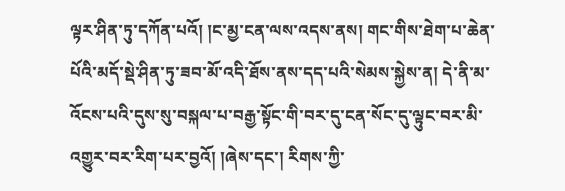ལྟར་ཤིན་ཏུ་དཀོན་པའོ། །ང་མྱ་ངན་ལས་འདས་ནས། གང་གིས་ཐེག་པ་ཆེན་པོའི་མདོ་སྡེ་ཤིན་ཏུ་ཟབ་མོ་འདི་ཐོས་ནས་དད་པའི་སེམས་སྐྱེས་ན། དེ་ནི་མ་འོངས་པའི་དུས་སུ་བསྐལ་པ་བརྒྱ་སྟོང་གི་བར་དུ་ངན་སོང་དུ་ལྟུང་བར་མི་འགྱུར་བར་རིག་པར་བྱའོ། །ཞེས་དང་། རིགས་ཀྱི་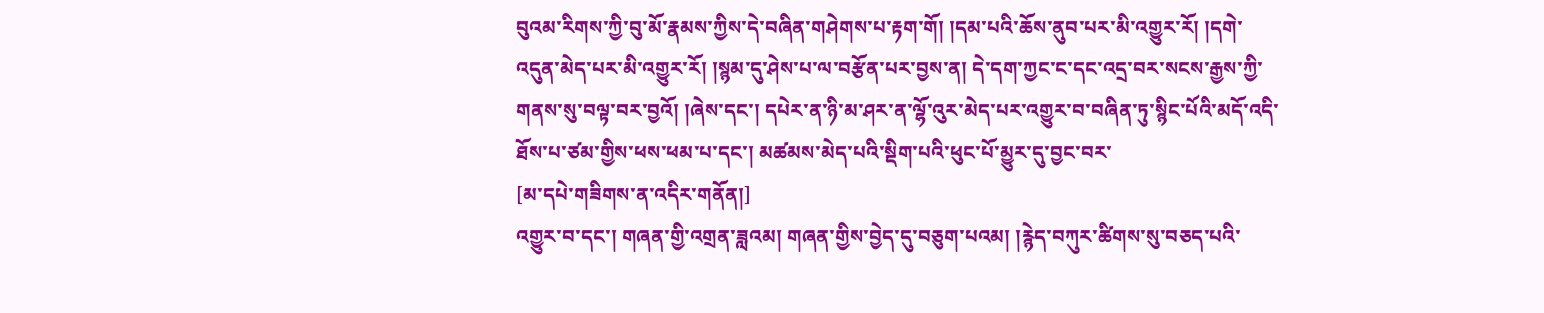བུའམ་རིགས་ཀྱི་བུ་མོ་རྣམས་ཀྱིས་དེ་བཞིན་གཤེགས་པ་རྟག་གོ། །དམ་པའི་ཆོས་ནུབ་པར་མི་འགྱུར་རོ། །དགེ་འདུན་མེད་པར་མི་འགྱུར་རོ། །སྙམ་དུ་ཤེས་པ་ལ་བརྩོན་པར་བྱས་ན། དེ་དག་ཀྱང་ང་དང་འདྲ་བར་སངས་རྒྱས་ཀྱི་གནས་སུ་བལྟ་བར་བྱའོ། །ཞེས་དང་། དཔེར་ན་ཉི་མ་ཤར་ན་ལྷོ་འུར་མེད་པར་འགྱུར་བ་བཞིན་ཏུ་སྙིང་པོའི་མདོ་འདི་ཐོས་པ་ཙམ་གྱིས་ཕས་ཕམ་པ་དང་། མཚམས་མེད་པའི་སྡིག་པའི་ཕུང་པོ་མྱུར་དུ་བྱང་བར་
[མ་དཔེ་གཟིགས་ན་འདིར་གནོན།]
འགྱུར་བ་དང་། གཞན་གྱི་འགྲན་ཟླའམ། གཞན་གྱིས་བྱེད་དུ་བཅུག་པའམ། །རྙེད་བཀུར་ཚིགས་སུ་བཅད་པའི་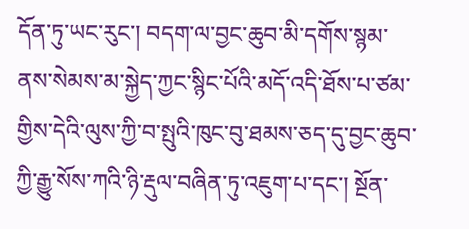དོན་ཏུ་ཡང་རུང་། བདག་ལ་བྱང་ཆུབ་མི་དགོས་སྙམ་ནས་སེམས་མ་སྐྱེད་ཀྱང་སྙིང་པོའི་མདོ་འདི་ཐོས་པ་ཙམ་གྱིས་དེའི་ལུས་ཀྱི་བ་སྤུའི་ཁུང་བུ་ཐམས་ཅད་དུ་བྱང་ཆུབ་ཀྱི་རྒྱུ་སོས་ཀའི་ཉི་རྡུལ་བཞིན་ཏུ་འཇུག་པ་དང་། སྔོན་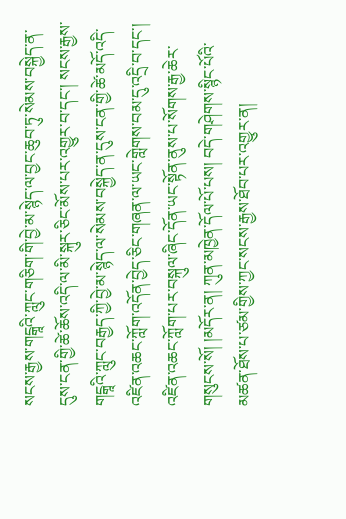སངས་རྒྱས་གངྒཱའི་ཀླུང་གཅིག་གི་བྱེ་མ་སྙེད་ལ་བྱང་ཆུབ་ཏུ་སེམས་བསྐྱེད་ན་དུས་ངན་གྱི་ཚེ་ཆོས་འདི་ལ་མི་སྐུར་ཅིང་མོས་པར་འགྱུར་བ་དང་། སངས་རྒྱས་གངྒཱའི་ཀླུང་བརྒྱད་ཀྱི་བྱེ་མ་སྙེད་ལ་སེམས་བསྐྱེད་ན་དུས་ངན་གྱི་ཚེ་མདོ་འདི་འཛིན་འཆང་ཀློག་འདོན་བྱེད་ཅིང་གཞན་ལ་ཡང་གླེགས་བམ་དུ་འདྲི་བ་དང་། འཛིན་འཆང་ཀློག་པར་བསྐུལ་ཞིང་དོན་ཡང་སྟོན་ནུས་པ་སོགས་རྒྱ་ཆེར་གསུངས་སོ། །མདོར་ན། ཀུན་མཁྱེན་དོལ་པོ་པས། བདེ་གཤེགས་སྙིང་པོའི་མཚན་ཐོས་པ་ཙམ་གྱིས་ཀྱང་སངས་རྒྱས་ཐོབ་པར་འགྱུར་ན།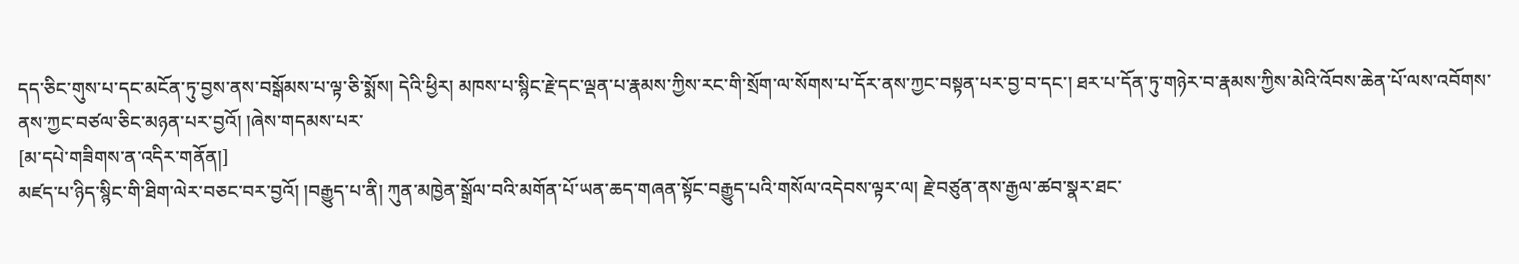དད་ཅིང་གུས་པ་དང་མངོན་ཏུ་བྱས་ནས་བསྒོམས་པ་ལྟ་ཅི་སྨོས། དེའི་ཕྱིར། མཁས་པ་སྙིང་རྗེ་དང་ལྡན་པ་རྣམས་ཀྱིས་རང་གི་སྲོག་ལ་སོགས་པ་དོར་ནས་ཀྱང་བསྟན་པར་བྱ་བ་དང་། ཐར་པ་དོན་ཏུ་གཉེར་བ་རྣམས་ཀྱིས་མེའི་འོབས་ཆེན་པོ་ལས་འབོགས་ནས་ཀྱང་བཙལ་ཅིང་མཉན་པར་བྱའོ། །ཞེས་གདམས་པར་
[མ་དཔེ་གཟིགས་ན་འདིར་གནོན།]
མཛད་པ་ཉིད་སྙིང་གི་ཐིག་ལེར་བཅང་བར་བྱའོ། །བརྒྱུད་པ་ནི། ཀུན་མཁྱེན་སྒྲོལ་བའི་མགོན་པོ་ཡན་ཆད་གཞན་སྟོང་བརྒྱུད་པའི་གསོལ་འདེབས་ལྟར་ལ། རྗེ་བཙུན་ནས་རྒྱལ་ཚབ་སྣར་ཐང་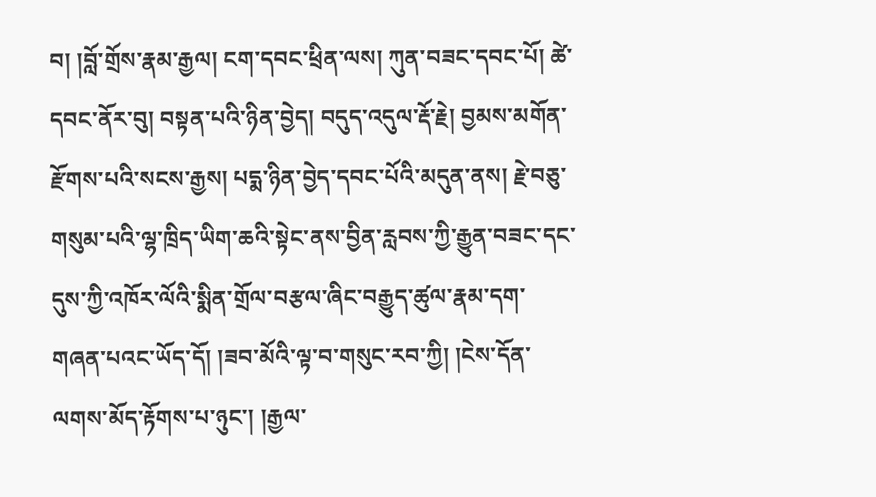བ། །བློ་གྲོས་རྣམ་རྒྱལ། ངག་དབང་ཕྲིན་ལས། ཀུན་བཟང་དབང་པོ། ཚེ་དབང་ནོར་བུ། བསྟན་པའི་ཉིན་བྱེད། བདུད་འདུལ་རྡོ་རྗེ། བྱམས་མགོན་རྫོགས་པའི་སངས་རྒྱས། པདྨ་ཉིན་བྱེད་དབང་པོའི་མདུན་ནས། རྗེ་བཅུ་གསུམ་པའི་ལྷ་ཁྲིད་ཡིག་ཆའི་སྟེང་ནས་བྱིན་རླབས་ཀྱི་རྒྱུན་བཟང་དང་དུས་ཀྱི་འཁོར་ལོའི་སྨིན་གྲོལ་བརྩལ་ཞིང་བརྒྱུད་ཚུལ་རྣམ་དག་གཞན་པའང་ཡོད་དོ། །ཟབ་མོའི་ལྟ་བ་གསུང་རབ་ཀྱི། །ངེས་དོན་ལགས་མོད་རྟོགས་པ་ཉུང་། །རྒྱལ་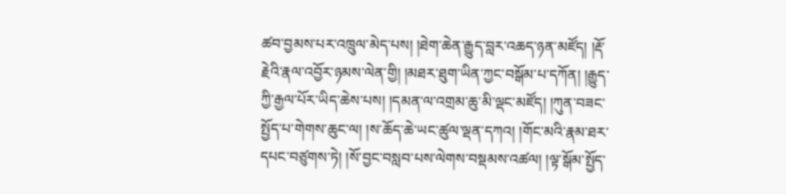ཚབ་བྱམས་པར་འཁྲུལ་མེད་པས། །ཐེག་ཆེན་རྒྱུད་བླར་འཆད་ཉན་མཛོད། །རྡོ་རྗེའི་རྣལ་འབྱོར་ཉམས་ལེན་གྱི། །མཐར་ཐུག་ཡིན་ཀྱང་བསྒོམ་པ་དཀོན། །རྒྱུད་ཀྱི་རྒྱལ་པོར་ཡིད་ཆེས་པས། །དམན་ལ་འགྲམ་ཆུ་མི་ལྡང་མཛོད། །ཀུན་བཟང་སྤྱོད་པ་གེགས་ཆུང་ལ། །ས་ཆོད་ཆེ་ཡང་ཚུལ་ལྡན་དཀའ། །གོང་མའི་རྣམ་ཐར་དཔང་བཙུགས་ཏེ། །སོ་བྱང་བསླབ་པས་ལེགས་བསྡམས་འཚལ། །ལྟ་སྒོམ་སྤྱོད་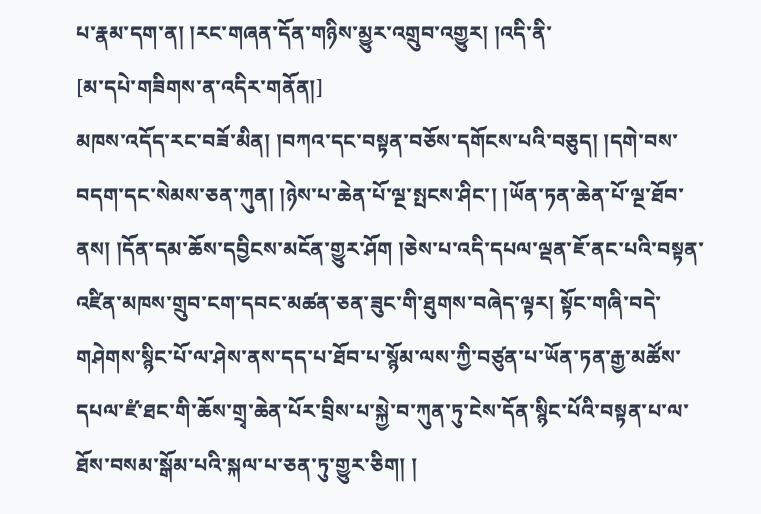པ་རྣམ་དག་ན། །རང་གཞན་དོན་གཉིས་མྱུར་འགྲུབ་འགྱུར། །འདི་ནི་
[མ་དཔེ་གཟིགས་ན་འདིར་གནོན།]
མཁས་འདོད་རང་བཟོ་མིན། །བཀའ་དང་བསྟན་བཅོས་དགོངས་པའི་བཅུད། །དགེ་བས་བདག་དང་སེམས་ཅན་ཀུན། །ཉེས་པ་ཆེན་པོ་ལྔ་སྤངས་ཤིང་། །ཡོན་ཏན་ཆེན་པོ་ལྔ་ཐོབ་ནས། །དོན་དམ་ཆོས་དབྱིངས་མངོན་གྱུར་ཤོག །ཅེས་པ་འདི་དཔལ་ལྡན་ཇོ་ནང་པའི་བསྟན་འཛིན་མཁས་གྲུབ་ངག་དབང་མཚན་ཅན་ཟུང་གི་ཐུགས་བཞེད་ལྟར། སྟོང་གཞི་བདེ་གཤེགས་སྙིང་པོ་ལ་ཤེས་ནས་དད་པ་ཐོབ་པ་སྙོམ་ལས་ཀྱི་བཙུན་པ་ཡོན་ཏན་རྒྱ་མཚོས་དཔལ་ཛཾ་ཐང་གི་ཆོས་གྲྭ་ཆེན་པོར་བྲིས་པ་སྐྱེ་བ་ཀུན་ཏུ་ངེས་དོན་སྙིང་པོའི་བསྟན་པ་ལ་ཐོས་བསམ་སྒོམ་པའི་སྐལ་པ་ཅན་ཏུ་གྱུར་ཅིག། །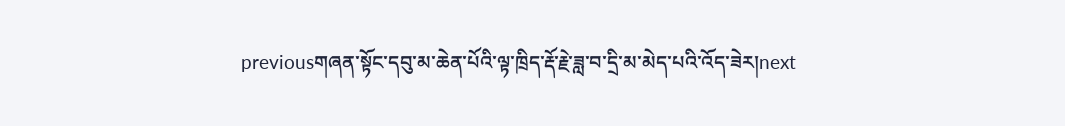previousགཞན་སྟོང་དབུ་མ་ཆེན་པོའི་ལྟ་ཁྲིད་རྡོ་རྗེ་ཟླ་བ་དྲི་མ་མེད་པའི་འོད་ཟེར།next